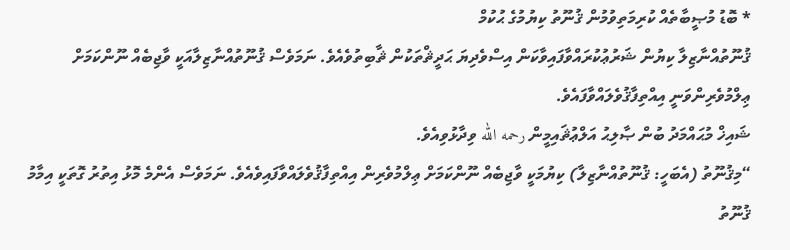* ބޮޑު މުޞީބާތެއް ކުރިމަތިވުމުން ޤުނޫތު ކިޔުމުގެ ޙުކުމް
ޤުނޫތުއްނާޒިލާ ކިޔުން ޝަރުޢުކުރައްވާފައިވާކަން އިސްވެދިޔަ ޙަދީޘްތަކުން ޘާބިތުވެއެވެ. ނަމަވެސް ޤުނޫތުއްނާޒިލާއަކީ ވާޖިބެއް ނޫންކަމަށް ޢިލްމުވެރިންވަނީ އިއްތިފާޤުވެލައްވާފައެވެ.
ޝައިޚް މުޙައްމަދު ބުން ޞާލިޙު އަލްޢުޘައިމީން رحمه الله ވިދާޅުވިއެވެ.
“މިޤުނޫތު (އެބަހީ: ޤުނޫތުއްނާޒިލާ) ކިޔުމަކީ ވާޖިބެއް ނޫންކަމަށް ޢިލްމުވެރިން އިއްތިފާޤުވެލައްވާފައިވެއެވެ. ނަމަވެސް އެންމެ މޮޅު އިތުރު ގޮތަކީ އިމާމު ޤުނޫތު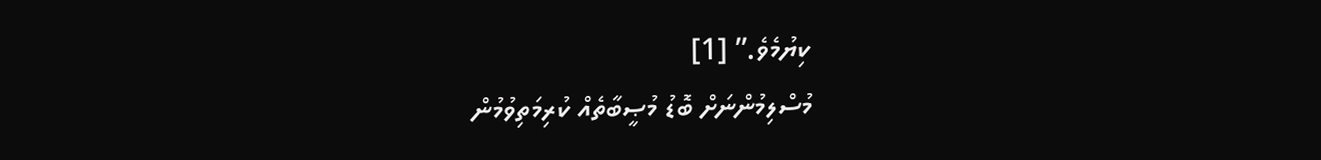ކިޔުމެވެ.” [1]
މުސްލިމުންނަށް ބޮޑު މުޞީބާތެއް ކުރިމަތިވުމުން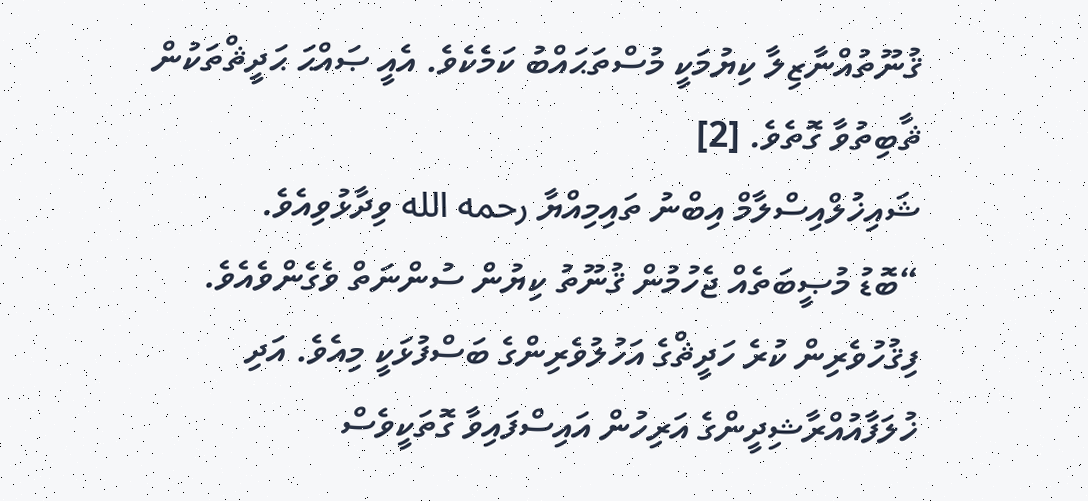ޤުނޫތުއްނާޒިލާ ކިޔުމަކީ މުސްތަޙައްބު ކަމެކެވެ. އެއީ ޞައްޙަ ޙަދީޘްތަކުން ޘާބިތުވާ ގޮތެވެ. [2]
ޝައިޚުލްއިސްލާމް އިބްނު ތައިމިއްޔާ رحمه الله ވިދާޅުވިއެވެ.
“ބޮޑު މުޞީބަތެއް ޖެހުމުން ޤުނޫތު ކިޔުން ސުންނަތް ވެގެންވެއެވެ. ފިޤުހުވެރިން ކުރެ ހަދީޘްގެ އަހުލުވެރިންގެ ބަސްފުޅަކީ މިއެވެ. އަދި ޚުލަފާއުއްރާޝިދީންގެ އަރިހުން އައިސްފައިވާ ގޮތަކީވެސް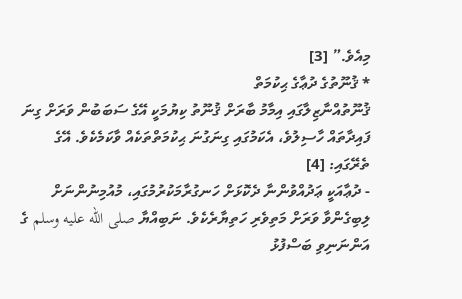މިއެވެ.” [3]
* ޤުނޫތުގެ ދުޢާގެ ޙިކުމަތް
ޤުނޫތުއްނާޒިލާގައި އިމާމު ބާރަށް ޤުނޫތު ކިޔުމަކީ އޭގެ ސަބަބުން ވަރަށް ގިނަ ފައިދާތައް ހާސިލުވެ، އެކަމުގައި ގިނަގުނަ ޙިކުމަތްތަކެއް ވާކަމެކެވެ. އޭގެ ތެރޭގައި: [4]
- ދުޢާއަކީ ޢަދުއްވުންނާ ދެކޮޅަށް ހަނގުރާމަކުރުމުގައި، މުއުމިނުންނަށް ލިބިގެންވާ ވަރަށް މަތިވެރި ހަތިޔާރެކެވެ. ނަބިއްޔާ صلى الله عليه وسلم ގެ އަންނަނިވި ބަސްފުޅު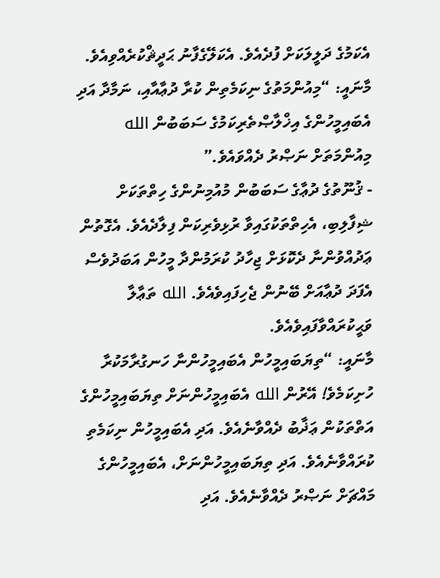އެކަމުގެ ދަލީލަކަށް ފުދެއެވެ. އެކަލޭގެފާނު ޙަދީޘްކުރެއްވިއެވެ.
މާނައީ: “މިއުންމަތުގެ ނިކަމެތިން ކުރާ ދުޢާއާއި، ނަމާދާ އަދި އެބައިމީހުންގެ އިޚްލާޞްތެރިކަމުގެ ސަބަބުން الله މިއުންމަތަށް ނަޞްރު ދެއްވައެވެ.”
- ޤުނޫތުގެ ދުޢާގެ ސަބަބުން މުއުމިނުންގެ ހިތްތަކަށް ޝިފާލިބި، އެހިތްތަކުގައިވާ ރުޅިވެރިކަން ފިލާދެއެވެ. އެގޮތުން ޢަދުއްވުންނާ ދެކޮޅަށް ޖިހާދު ކުރަމުންދާ މީހުން އަބަދުވެސް އެފަދަ ދުޢާއަށް ބޭނުން ޖެހިފައިވެއެވެ. الله ތަޢާލާ ވަޙީކުރައްވާފައިވެއެވެ.
މާނައީ: “ތިޔަބައިމީހުން އެބައިމީހުންނާ ހަނގުރާމަކުރާ ހުށިކަމެވެ! އޭރުން الله އެބައިމީހުންނަށް ތިޔަބައިމީހުންގެ އަތްތަކުން ޢަޛާބު ދެއްވާނެއެވެ. އަދި އެބައިމީހުން ނިކަމެތި ކުރައްވާނެއެވެ. އަދި ތިޔަބައިމީހުންނަށް، އެބައިމީހުންގެ މައްޗަށް ނަޞްރު ދެއްވާނެއެވެ. އަދި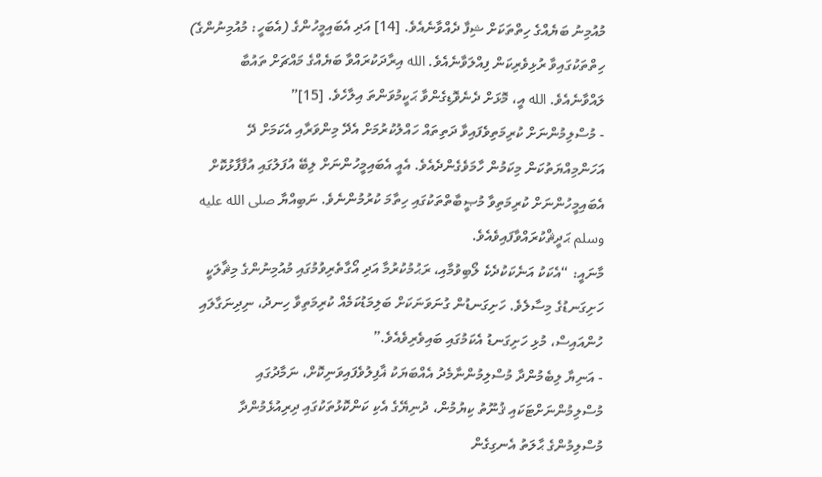މުއުމިނު ބަޔެއްގެ ހިތްތަކަށް ޝިފާ ދެއްވާނެއެވެ. [14] އަދި އެބައިމީހުންގެ (އެބަހީ: މުއުމިނުންގެ) ހިތްތަކުގައިވާ ރުޅިވެރިކަން ފިއްލަވާނެއެވެ. الله އިރާދަކުރައްވާ ބަޔެއްގެ މައްޗަށް ތައުބާ ލައްވާނެއެވެ. الله އީ، މޮޅަށް ދެނެވޮޑިގެންވާ ޙަކީމުވަންތަ އިލާހެވެ. [15]”
- މުސްލިމުންނަށް ކުރިމަތިވެފައިވާ ދަތިތައް ހައްލުކުރުމަށް އެދޭ މިންވަރާއި އެކަމަށް ދޭ އަހަންމިއްޔަތުކަން މިކަމުން ހާމަވެގެންދެއެވެ. އެއީ އެބައިމީހުންނަށް ލިބޭ އުފަލުގައި އުފާފާޅުކޮށް އެބައިމީހުންނަށް ކުރިމަތިވާ މުޞީބާތްތަކުގައި ހިތާމަ ކުރުމުންނެވެ. ނަބިއްޔާ صلى الله عليه وسلم ޙަދީޘްކުރައްވާފައިވެއެވެ.
މާނައީ: “އެކަކު އަނެކަކުދެކެ ލޯބިވުމާއި، ރަޙުމުކުރުމާ އަދި އޯގާތެރިވުމުގައި މުއުމިނުންގެ މިޘާލަކީ ހަށިގަނޑުގެ މިސާލެވެ. ހަށިގަނޑުން ގުނަވަނަކަށް ބަލިމަޑުކަމެއް ކުރިމަތިވާ ހިނދު، ނިދިނަގާލައި ހުންއައިސް، މުޅި ހަށިގަނޑު އެކަމުގައި ބައިވެރިވެއެވެ.”
- އަނިޔާ ލިބެމުންދާ މުސްލިމުންނާމެދު އެއްބަޔަކު ޣާފިލުވެފައިވަނިކޮށް، ނަމާދުގައި މުސްލިމުންނަށްޓަކައި ޤުނޫތު ކިޔުމުން، ދުނިޔޭގެ އެކި ކަންކޮޅުތަކުގައި ދިރިއުޅެމުންދާ މުސްލިމުންގެ ޙާލަތު އެނގިގެން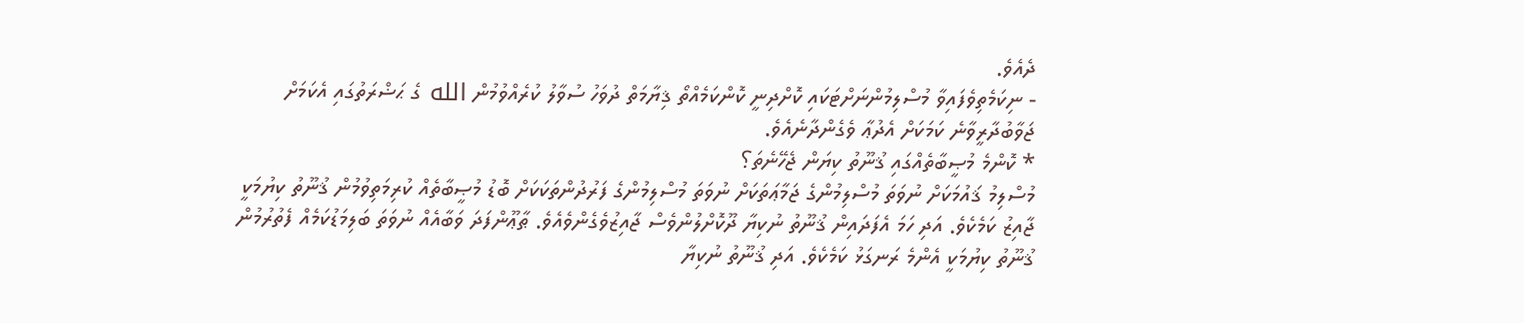ދެއެވެ.
- ނިކަމެތިވެފައިވާ މުސްލިމުންނަށްޓަކައި ކޮށްދިނީ ކޮންކަމެއްތޯ ޤިޔާމަތް ދުވަހު ސުވާލު ކުރެއްވުމުން الله ގެ ޙަޟްރަތުގައި އެކަމަށް ޖަވާބުދާރީވާނެ ކަމަކަށް އެދުޢާ ވެގެންދާނެއެވެ.
* ކޮންމެ މުޞީބާތެއްގައި ޤުނޫތު ކިޔަން ޖެހޭނެތަ؟
މުސްލިމު ޤައުމަކަށް ނުވަތަ މުސްލިމުންގެ ޖަމާޢަތަކަށް ނުވަތަ މުސްލިމުންގެ ފަރުދުންތަކަކަށް ބޮޑު މުޞީބާތެއް ކުރިމަތިވުމުން ޤުނޫތު ކިޔުމަކީ ޖާއިޒު ކަމެކެވެ. އަދި ހަމަ އެފަދައިން ޤުނޫތު ނުކިޔާ ދޫކޮށްލުންވެސް ޖާއިޒުވެގެންވެއެވެ. ޠާޢޫންފަދަ ވަބާއެއް ނުވަތަ ބަލިމަޑުކަމެއް ފެތުރުމުން ޤުނޫތު ކިޔުމަކީ އެންމެ ރަނގަޅު ކަމެކެވެ. އަދި ޤުނޫތު ނުކިޔާ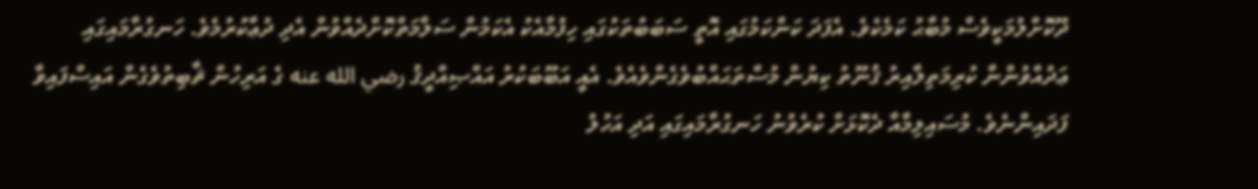ދޫކޮށްލުމަކީވެސް މުބާޙު ކަމެކެވެ. އެފަދަ ކަންކަމުގައި އޮތީ ސަބަބުތަކުގައި ހިފުމާއެކު އެކަމުން ސަލާމަތްކޮށްދެއްވުން އެދި ދުޢާކުރުމެވެ. ހަނގުރާމައިގައި ޢަދުއްވުންނާ ކުރިމަތިލާއިރު ޤުނޫތު ކިޔުން މުސްތަޙައްބުވެގެންވެއެވެ. އެއީ އަބޫބަކުރު އައްޞިއްދީޤު رضي الله عنه ގެ އަރިހުން ޘާބިތުވެގެން އައިސްފައިވާ ފަދައިންނެވެ. މުސައިލިމާއާ ދެކޮޅަށް ކުރެވުނު ހަނގުރާމައިގައި އަދި އަހުލު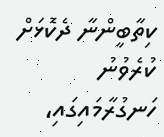ކިތާބީންނާ ދެކޮޅަށް ކުރެވުނު ހަނގުރާމައިގައި،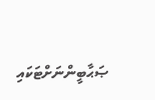ޞަޙާބީންނަށްޓަކައި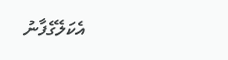އެކަލޭގެފާނު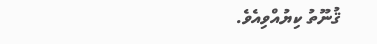ޤުނޫތު ކިޔުއްވިއެވެ.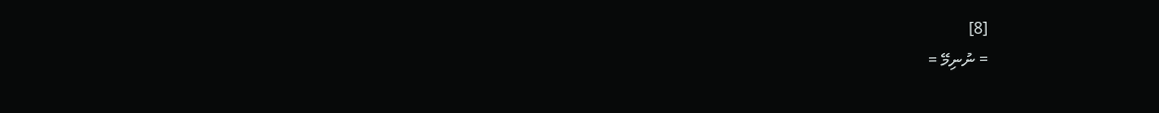[8]
= ނުނިމޭ =